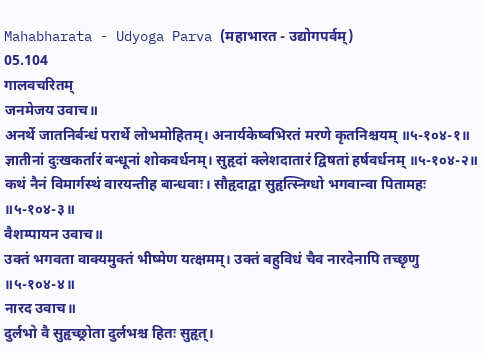Mahabharata - Udyoga Parva (महाभारत - उद्योगपर्वम्)
05.104
गालवचरितम्
जनमेजय उवाच॥
अनर्थे जातनिर्बन्धं परार्थे लोभमोहितम्। अनार्यकेष्वभिरतं मरणे कृतनिश्चयम् ॥५-१०४-१॥
ज्ञातीनां दुःखकर्तारं बन्धूनां शोकवर्धनम्। सुहृदां क्लेशदातारं द्विषतां हर्षवर्धनम् ॥५-१०४-२॥
कथं नैनं विमार्गस्थं वारयन्तीह बान्धवाः। सौहृदाद्वा सुहृत्स्निग्धो भगवान्वा पितामहः ॥५-१०४-३॥
वैशम्पायन उवाच॥
उक्तं भगवता वाक्यमुक्तं भीष्मेण यत्क्षमम्। उक्तं बहुविधं चैव नारदेनापि तच्छृणु ॥५-१०४-४॥
नारद उवाच॥
दुर्लभो वै सुहृच्छ्रोता दुर्लभश्च हितः सुहृत्।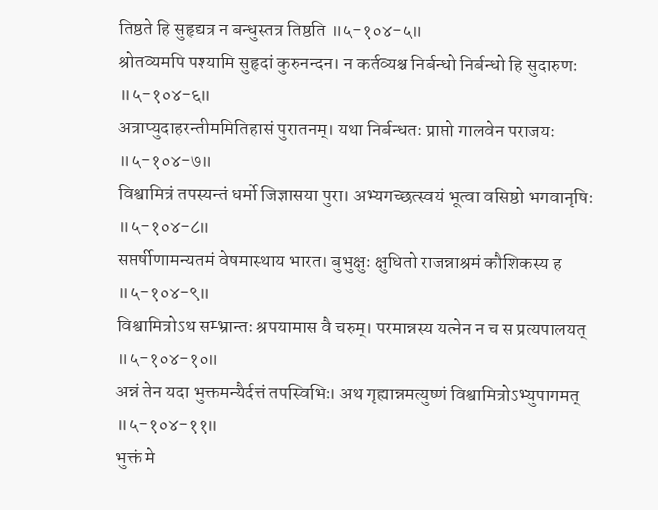तिष्ठते हि सुहृद्यत्र न बन्धुस्तत्र तिष्ठति ॥५-१०४-५॥
श्रोतव्यमपि पश्यामि सुहृदां कुरुनन्दन। न कर्तव्यश्च निर्बन्धो निर्बन्धो हि सुदारुणः ॥५-१०४-६॥
अत्राप्युदाहरन्तीममितिहासं पुरातनम्। यथा निर्बन्धतः प्राप्तो गालवेन पराजयः ॥५-१०४-७॥
विश्वामित्रं तपस्यन्तं धर्मो जिज्ञासया पुरा। अभ्यगच्छत्स्वयं भूत्वा वसिष्ठो भगवानृषिः ॥५-१०४-८॥
सप्तर्षीणामन्यतमं वेषमास्थाय भारत। बुभुक्षुः क्षुधितो राजन्नाश्रमं कौशिकस्य ह ॥५-१०४-९॥
विश्वामित्रोऽथ सम्भ्रान्तः श्रपयामास वै चरुम्। परमान्नस्य यत्नेन न च स प्रत्यपालयत् ॥५-१०४-१०॥
अन्नं तेन यदा भुक्तमन्यैर्दत्तं तपस्विभिः। अथ गृह्यान्नमत्युष्णं विश्वामित्रोऽभ्युपागमत् ॥५-१०४-११॥
भुक्तं मे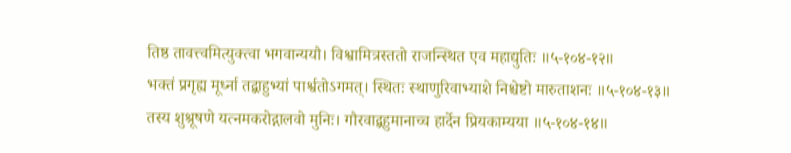तिष्ठ तावत्त्वमित्युक्त्वा भगवान्ययौ। विश्वामित्रस्ततो राजन्स्थित एव महाद्युतिः ॥५-१०४-१२॥
भक्तं प्रगृह्य मूर्ध्ना तद्बाहुभ्यां पार्श्वतोऽगमत्। स्थितः स्थाणुरिवाभ्याशे निश्चेष्टो मारुताशनः ॥५-१०४-१३॥
तस्य शुश्रूषणे यत्नमकरोद्गालवो मुनिः। गौरवाद्बहुमानाच्च हार्देन प्रियकाम्यया ॥५-१०४-१४॥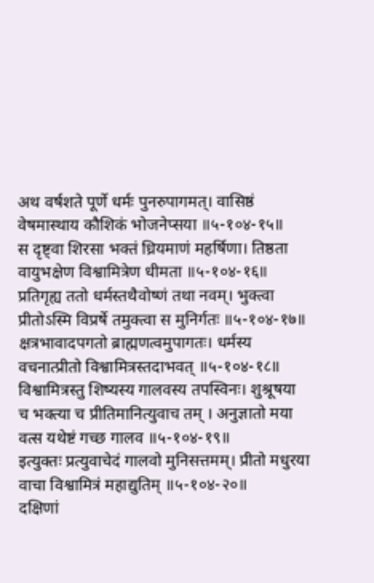अथ वर्षशते पूर्णे धर्मः पुनरुपागमत्। वासिष्ठं वेषमास्थाय कौशिकं भोजनेप्सया ॥५-१०४-१५॥
स दृष्ट्वा शिरसा भक्तं ध्रियमाणं महर्षिणा। तिष्ठता वायुभक्षेण विश्वामित्रेण धीमता ॥५-१०४-१६॥
प्रतिगृह्य ततो धर्मस्तथैवोष्णं तथा नवम्। भुक्त्वा प्रीतोऽस्मि विप्रर्षे तमुक्त्वा स मुनिर्गतः ॥५-१०४-१७॥
क्षत्रभावादपगतो ब्राह्मणत्वमुपागतः। धर्मस्य वचनात्प्रीतो विश्वामित्रस्तदाभवत् ॥५-१०४-१८॥
विश्वामित्रस्तु शिष्यस्य गालवस्य तपस्विनः। शुश्रूषया च भक्त्या च प्रीतिमानित्युवाच तम् । अनुज्ञातो मया वत्स यथेष्टं गच्छ गालव ॥५-१०४-१९॥
इत्युक्तः प्रत्युवाचेदं गालवो मुनिसत्तमम्। प्रीतो मधुरया वाचा विश्वामित्रं महाद्युतिम् ॥५-१०४-२०॥
दक्षिणां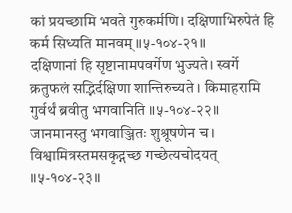कां प्रयच्छामि भवते गुरुकर्मणि। दक्षिणाभिरुपेतं हि कर्म सिध्यति मानवम् ॥५-१०४-२१॥
दक्षिणानां हि सृष्टानामपवर्गेण भुज्यते। स्वर्गे क्रतुफलं सद्भिर्दक्षिणा शान्तिरुच्यते । किमाहरामि गुर्वर्थं ब्रवीतु भगवानिति ॥५-१०४-२२॥
जानमानस्तु भगवाञ्जितः शुश्रूषणेन च। विश्वामित्रस्तमसकृद्गच्छ गच्छेत्यचोदयत् ॥५-१०४-२३॥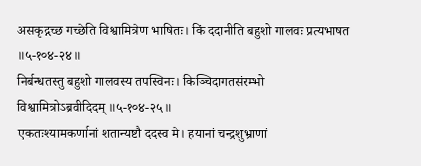असकृद्गच्छ गच्छेति विश्वामित्रेण भाषितः। किं ददानीति बहुशो गालवः प्रत्यभाषत ॥५-१०४-२४॥
निर्बन्धतस्तु बहुशो गालवस्य तपस्विनः। किञ्चिदागतसंरम्भो विश्वामित्रोऽब्रवीदिदम् ॥५-१०४-२५॥
एकतःश्यामकर्णानां शतान्यष्टौ ददस्व मे। हयानां चन्द्रशुभ्राणां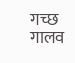गच्छ गालव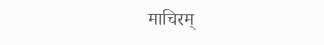माचिरम्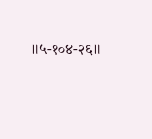॥५-१०४-२६॥